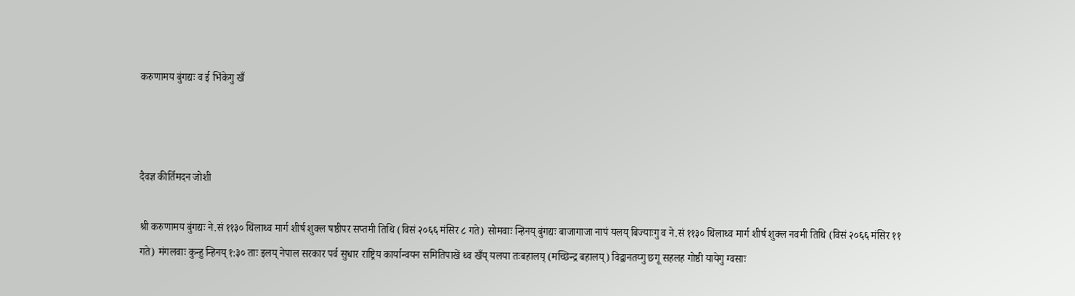करुणामय बुंगद्यः व ई भिंकेगु खँ



दैवज्ञ कीर्तिमदन जोशी

श्री करुणामय बुंगद्यः ने.सं ११३० थिंलाथ्व मार्ग शीर्ष शुक्ल षष्ठीपर सप्तमी तिथि (विसं २०६६ मंसिर ८ गते) सोमवाः न्हिनय् बुंगद्यः बाजागाजा नापं यलय् बिज्याःगु व ने.सं ११३० थिंलाथ्व मार्ग शीर्ष शुक्ल नवमी तिथि (विसं २०६६ मंसिर ११ गते) मंगलवाः कुन्हु न्हिनय् १:३० ताः इलय् नेपाल सरकार पर्व सुधार राष्ट्रिय कार्यान्वयन समितिपाखें थ्व खँय् यलया तःबहालय् (मच्छिन्द्र बहालय्) विद्वानतय्गु छगू सहलह गोष्ठी यायेगु ग्वसाः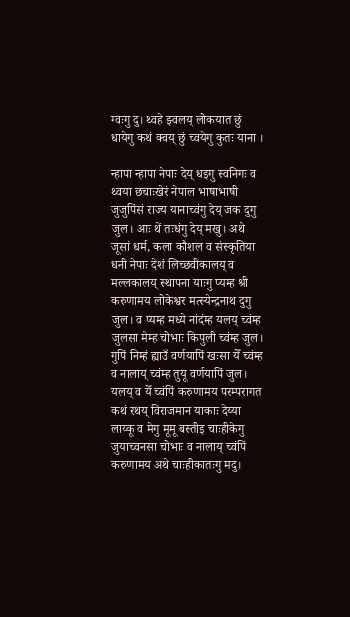ग्वःगु दु। थ्वहे झ्वलय् लोकयात छुं धायेगु कथं क्वय् छुं च्वयेगु कुतः याना ।

न्हापा न्हापा नेपाः देय् धइगु स्वनिगः व थ्वया छचाःखेरं नेपाल भाषाभाषी जुजुपिंसं राज्य यानाच्वंगु देय् जक दुगु जुल। आः थें तःधंगु देय् मखु। अथे जूसां धर्म, कला कौशल व संस्कृतिया धनी नेपाः देशं लिच्छवीकालय् व मल्लकालय् स्थापना याःगु प्यम्ह श्री करुणामय लोकेश्वर मत्स्येन्द्रनाथ दुगु जुल। व प्यम्ह मध्ये नांदंम्ह यलय् च्वंम्ह जुलसा मेम्ह चोभाः किपुली च्वंम्ह जुल। गुपिं निम्हं ह्याउँ वर्णयापिं खःसा येँ च्वंम्ह व नालाय् च्वंम्ह तुयू वर्णयापिं जुल। यलय् व येँ च्वंपिं करुणामय परम्परागत कथं रथय् विराजमान याकाः देय्या लाय्कू व मेगु मूमू बस्तीइ चाःहीकेगु जुयाच्वनसा चोभाः व नालाय् च्वंपिं करुणामय अथे चाःहीकातःगु मदु।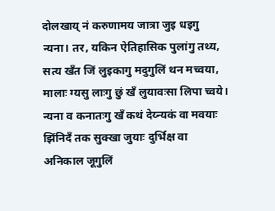दोलखाय् नं करुणामय जात्रा जुइ धइगु न्यना। तर, यकिन ऐतिहासिक पुलांगु तथ्य, सत्य खँत जिं लुइकागु मदुगुलिं थन मच्वया, मालाः ग्यसु लाःगु छुं खँ लुयावःसा लिपा च्वये।
न्यना व कनातःगु खँ कथं देय्न्यकं वा मवयाः झिंनिदँ तक सुक्खा जुयाः दुर्भिक्ष वा अनिकाल जूगुलिं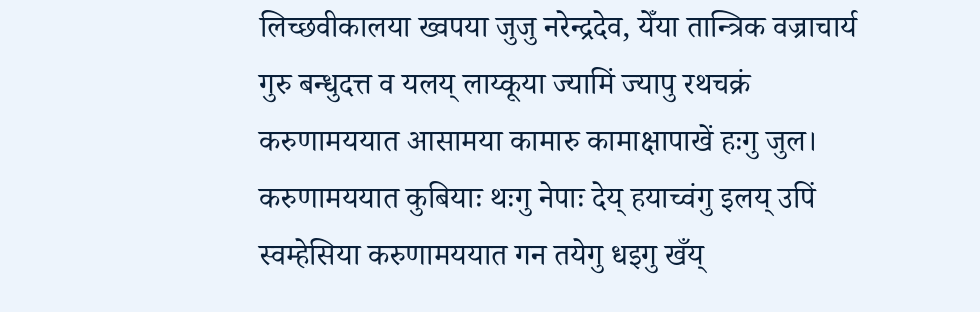लिच्छवीकालया ख्वपया जुजु नरेन्द्रदेव, येँया तान्त्रिक वज्राचार्य गुरु बन्धुदत्त व यलय् लाय्कूया ज्यामिं ज्यापु रथचक्रं करुणामययात आसामया कामारु कामाक्षापाखें हःगु जुल। करुणामययात कुबियाः थःगु नेपाः देय् हयाच्वंगु इलय् उपिं स्वम्हेसिया करुणामययात गन तयेगु धइगु खँय्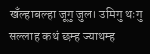खँल्हाबल्हा जूगु जुल। उमिगु थःगु सल्लाह कथं छम्ह ज्याथम्ह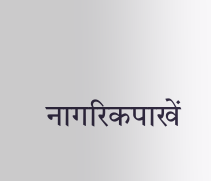नागरिकपाखें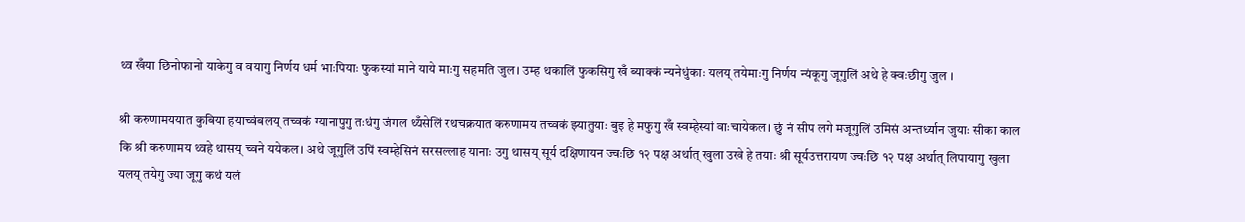थ्व खँया छिनोफानो याकेगु व वयागु निर्णय धर्म भाःपियाः फुकस्यां माने याये माःगु सहमति जुल। उम्ह थकालिं फुकसिगु खँ ब्याक्कं न्यनेधुंकाः यलय् तयेमाःगु निर्णय न्यंकूगु जूगुलिं अथे हे क्वःछीगु जुल ।

श्री करुणामययात कुबिया हयाच्वंबलय् तच्वकं ग्यानापुगु तःधंगु जंगल थ्यँसेलिं रथचक्रयात करुणामय तच्वकं झ्यातुयाः बुइ हे मफुगु खँ स्वम्हेस्यां वाःचायेकल। छुं नं सीप लगे मजूगुलिं उमिसं अन्तर्ध्यान जुयाः सीका काल कि श्री करुणामय थ्वहे थासय् च्वने ययेकल। अथे जूगुलिं उपिं स्वम्हेसिनं सरसल्लाह यानाः उगु थासय् सूर्य दक्षिणायन ज्वःछि १२ पक्ष अर्थात् खुला उखे हे तयाः श्री सूर्यउत्तरायण ज्वःछि १२ पक्ष अर्थात् लिपायागु खुला यलय् तयेगु ज्या जूगु कथं यलं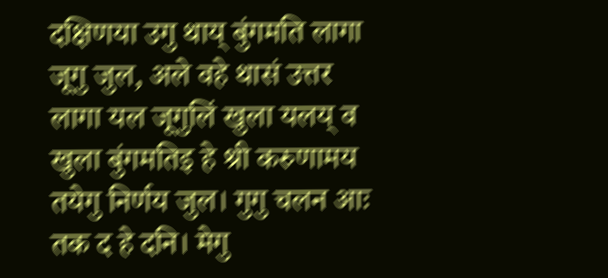दक्षिणया उगु थाय् बुंगमति लागा जूगु जुल, अले वहे थासं उत्तर लागा यल जूगुलिं खुला यलय् व खुला बुंगमतिइ हे श्री करुणामय तयेगु निर्णय जुल। गुगु चलन आः तक द हे दनि। मेगु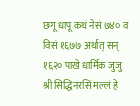छगू धापू कथं नेसं ७४० व विसं १६७७ अर्थात् सन् १६२० पाखे धार्मिक जुजु श्री सिद्धिनरसिं मल्लं हे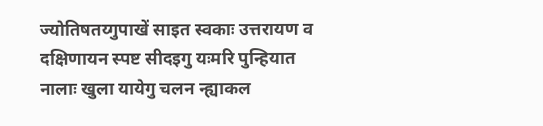ज्योतिषतय्गुपाखें साइत स्वकाः उत्तरायण व दक्षिणायन स्पष्ट सीदइगु यःमरि पुन्हियात नालाः खुला यायेगु चलन न्ह्याकल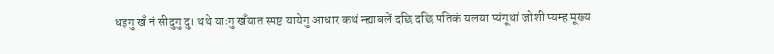धइगु खँ नं सीदुगु दु। थथे याःगु खँयात स्पष्ट यायेगु आधार कथं न्ह्याबलें दछि दछि पतिकं यलया प्यंगूथां जोशी प्यम्ह मूख्य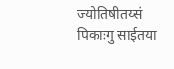ज्योतिषीतय्सं पिकाःगु साईतया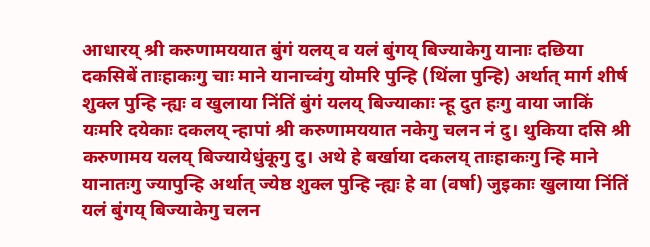आधारय् श्री करुणामययात बुंगं यलय् व यलं बुंगय् बिज्याकेगु यानाः दछिया दकसिबें ताःहाकःगु चाः माने यानाच्वंगु योमरि पुन्हि (थिंला पुन्हि) अर्थात् मार्ग शीर्ष शुक्ल पुन्हि न्ह्यः व खुलाया निंतिं बुंगं यलय् बिज्याकाः न्हू दुत हःगु वाया जाकिं यःमरि दयेकाः दकलय् न्हापां श्री करुणामययात नकेगु चलन नं दु। थुकिया दसि श्री करुणामय यलय् बिज्यायेधुंकूगु दु। अथे हे बर्खाया दकलय् ताःहाकःगु न्हि माने यानातःगु ज्यापुन्हि अर्थात् ज्येष्ठ शुक्ल पुन्हि न्ह्यः हे वा (वर्षा) जुइकाः खुलाया निंतिं यलं बुंगय् बिज्याकेगु चलन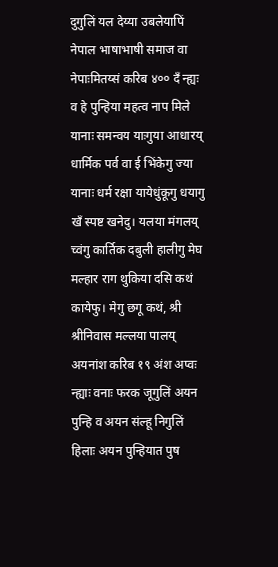दुगुलिं यल देय्या उबलेयापिं नेपाल भाषाभाषी समाज वा नेपाःमितय्सं करिब ४०० दँ न्ह्यः व हे पुन्हिया महत्व नाप मिले यानाः समन्वय याःगुया आधारय् धार्मिक पर्व वा ई भिंकेगु ज्या यानाः धर्म रक्षा यायेधुंकूगु धयागु खँ स्पष्ट खनेदु। यलया मंगलय् च्वंगु कार्तिक दबुली हालीगु मेघ मल्हार राग थुकिया दसि कथं कायेफु। मेगु छगू कथं, श्री श्रीनिवास मल्लया पालय् अयनांश करिब १९ अंश अप्वः न्ह्याः वनाः फरक जूगुलिं अयन पुन्हि व अयन संल्हू निगुलिं हिलाः अयन पुन्हियात पुष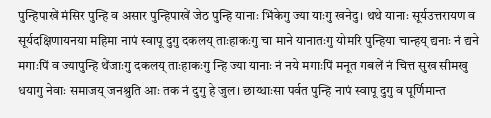पुन्हिपाखें मंसिर पुन्हि व असार पुन्हिपाखें जेठ पुन्हि यानाः भिंकेगु ज्या याःगु खनेदु। थथे यानाः सूर्यउत्तरायण व सूर्यदक्षिणायनया महिमा नापं स्वापू दुगु दकलय् ताःहाकःगु चा माने यानातःगु योमरि पुन्हिया चान्हय् द्यनाः नं द्यने मगाःपिं व ज्यापुन्हि थेंजाःगु दकलय् ताःहाकःगु न्हि ज्या यानाः नं नये मगाःपिं मनूत गबलें नं चित्त सुख सीमखु धयागु नेवाः समाजय् जनश्रुति आः तक नं दुगु हे जुल। छाय्धाःसा पर्वत पुन्हि नापं स्वापू दुगु व पूर्णिमान्त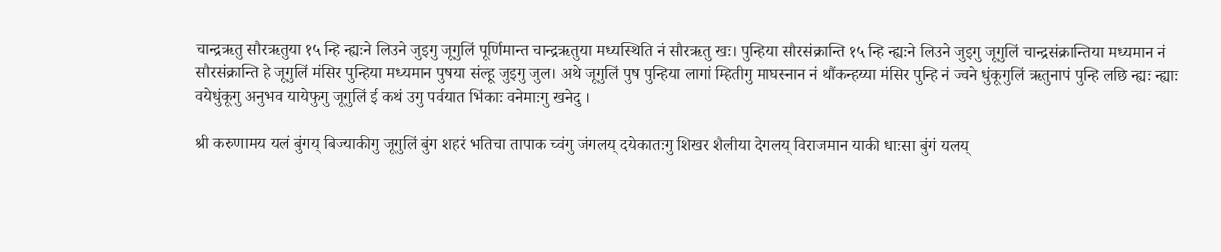चान्द्रऋतु सौरऋतुया १५ न्हि न्ह्यःने लिउने जुइगु जूगुलिं पूर्णिमान्त चान्द्रऋतुया मध्यस्थिति नं सौरऋतु खः। पुन्हिया सौरसंक्रान्ति १५ न्हि न्ह्यःने लिउने जुइगु जूगुलिं चान्द्रसंक्रान्तिया मध्यमान नं सौरसंक्रान्ति हे जूगुलिं मंसिर पुन्हिया मध्यमान पुषया संल्हू जुइगु जुल। अथे जूगुलिं पुष पुन्हिया लागां म्हितीगु माघस्नान नं थौंकन्हय्या मंसिर पुन्हि नं ज्वने धुंकूगुलिं ऋतुनापं पुन्हि लछि न्ह्यः न्ह्याः वयेधुंकूगु अनुभव यायेफुगु जूगुलिं ई कथं उगु पर्वयात भिंकाः वनेमाःगु खनेदु ।

श्री करुणामय यलं बुंगय् बिज्याकीगु जूगुलिं बुंग शहरं भतिचा तापाक च्वंगु जंगलय् दयेकातःगु शिखर शैलीया देगलय् विराजमान याकी धाःसा बुंगं यलय्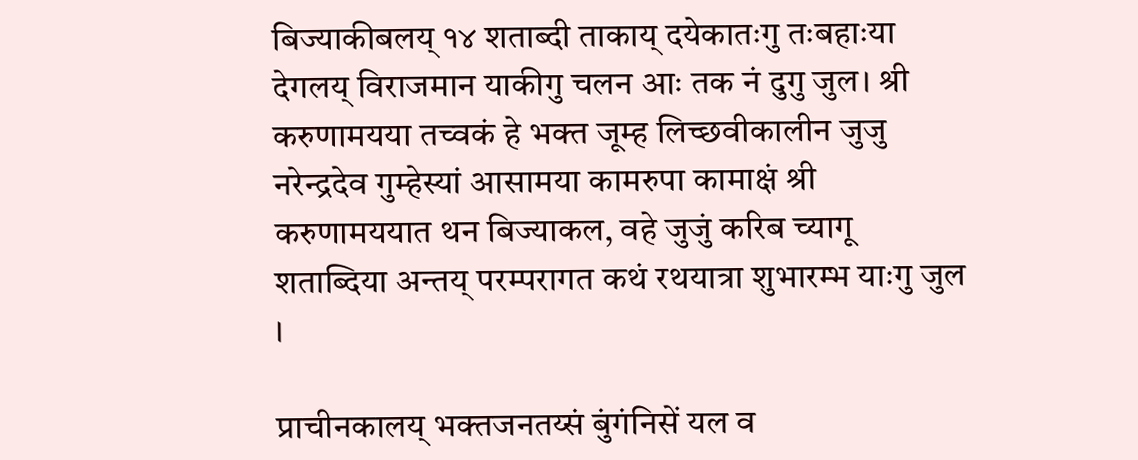बिज्याकीबलय् १४ शताब्दी ताकाय् दयेकातःगु तःबहाःया देगलय् विराजमान याकीगु चलन आः तक नं दुगु जुल। श्री करुणामयया तच्वकं हे भक्त जूम्ह लिच्छवीकालीन जुजु नरेन्द्रदेव गुम्हेस्यां आसामया कामरुपा कामाक्षं श्री करुणामययात थन बिज्याकल, वहे जुजुं करिब च्यागू शताब्दिया अन्तय् परम्परागत कथं रथयात्रा शुभारम्भ याःगु जुल ।

प्राचीनकालय् भक्तजनतय्सं बुंगंनिसें यल व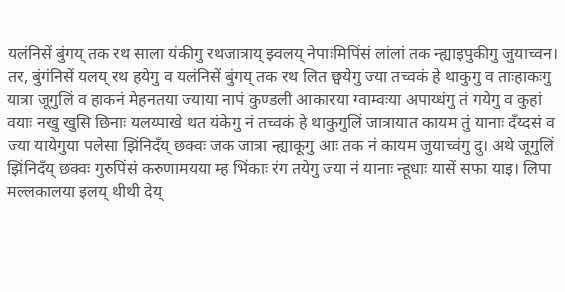यलंनिसें बुंगय् तक रथ साला यंकीगु रथजात्राय् झ्वलय् नेपाःमिपिंसं लांलां तक न्ह्याइपुकीगु जुयाच्वन। तर, बुंगंनिसें यलय् रथ हयेगु व यलंनिसें बुंगय् तक रथ लित छ्वयेगु ज्या तच्वकं हे थाकुगु व ताःहाकःगु यात्रा जूगुलिं व हाकनं मेहनतया ज्याया नापं कुण्डली आकारया ग्वाम्वःया अपाय्धंगु तं गयेगु व कुहां वयाः नखु खुसि छिनाः यलय्पाखे थत यंकेगु नं तच्वकं हे थाकुगुलिं जात्रायात कायम तुं यानाः दँय्दसं व ज्या यायेगुया पलेसा झिंनिदँय् छक्वः जक जात्रा न्ह्याकूगु आः तक नं कायम जुयाच्वंगु दु। अथे जूगुलिं झिंनिदँय् छक्वः गुरुपिंसं करुणामयया म्ह भिंकाः रंग तयेगु ज्या नं यानाः न्हूधाः यासें सफा याइ। लिपा मल्लकालया इलय् थीथी देय्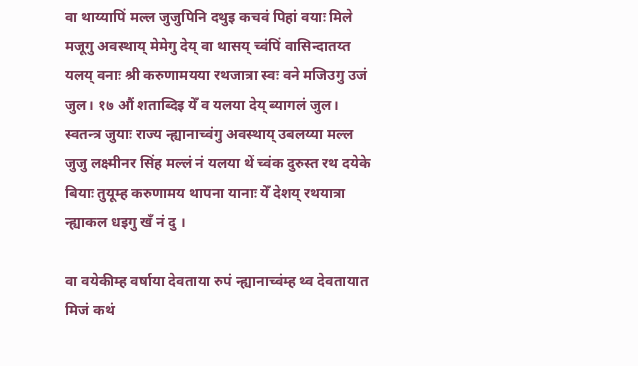वा थाय्यापिं मल्ल जुजुपिनि दथुइ कचवं पिहां वयाः मिले मजूगु अवस्थाय् मेमेगु देय् वा थासय् च्वंपिं वासिन्दातय्त यलय् वनाः श्री करुणामयया रथजात्रा स्वः वने मजिउगु उजं जुल। १७ औं शताब्दिइ येँ व यलया देय् ब्यागलं जुल। स्वतन्त्र जुयाः राज्य न्ह्यानाच्वंगु अवस्थाय् उबलय्या मल्ल जुजु लक्ष्मीनर सिंह मल्लं नं यलया थें च्वंक दुरुस्त रथ दयेके बियाः तुयूम्ह करुणामय थापना यानाः येँ देशय् रथयात्रा न्ह्याकल धइगु खँ नं दु ।

वा वयेकीम्ह वर्षाया देवताया रुपं न्ह्यानाच्वंम्ह थ्व देवतायात मिजं कथं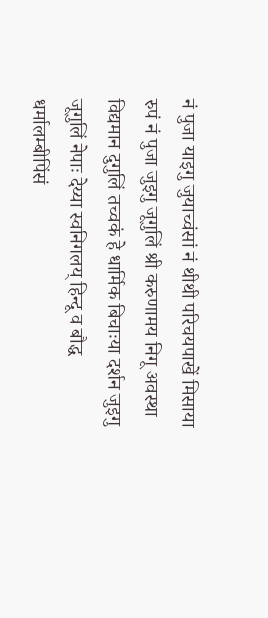नं पुजा याइगु जुयाच्वंसां नं थीथी परिचयपाखें मिसाया रुपं नं पुजा जुइगु जूगुलिं श्री करुणामय निगू अवस्था विद्यमान दुगुलिं तच्वकं हे धार्मिक बिचाःया दर्शन जुइगु जूगुलिं नेपाः देय्या स्वनिगलय् हिन्दू व बौद्ध धर्मालम्बीपिंसं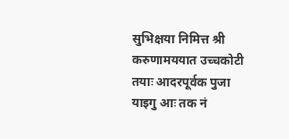सुभिक्षया निमित्त श्री करुणामययात उच्चकोटी तयाः आदरपूर्वक पुजा याइगु आः तक नं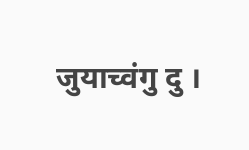जुयाच्वंगु दु ।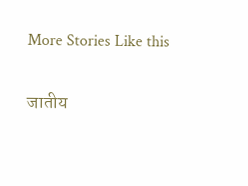More Stories Like this

जातीय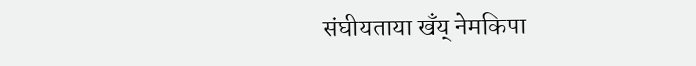संघीयताया खँय् नेमकिपा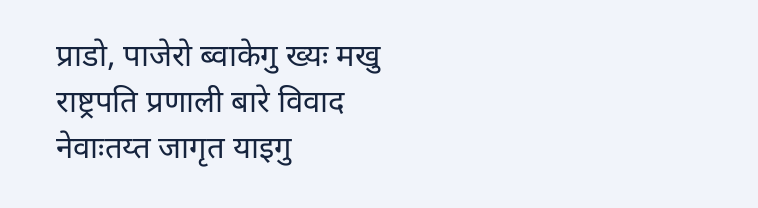प्राडो, पाजेरो ब्वाकेगु ख्यः मखु
राष्ट्रपति प्रणाली बारे विवाद
नेवाःतय्त जागृत याइगु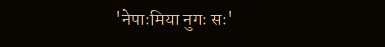'नेपाःमिया नुगः सः'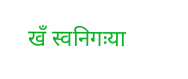खँ स्वनिगःया